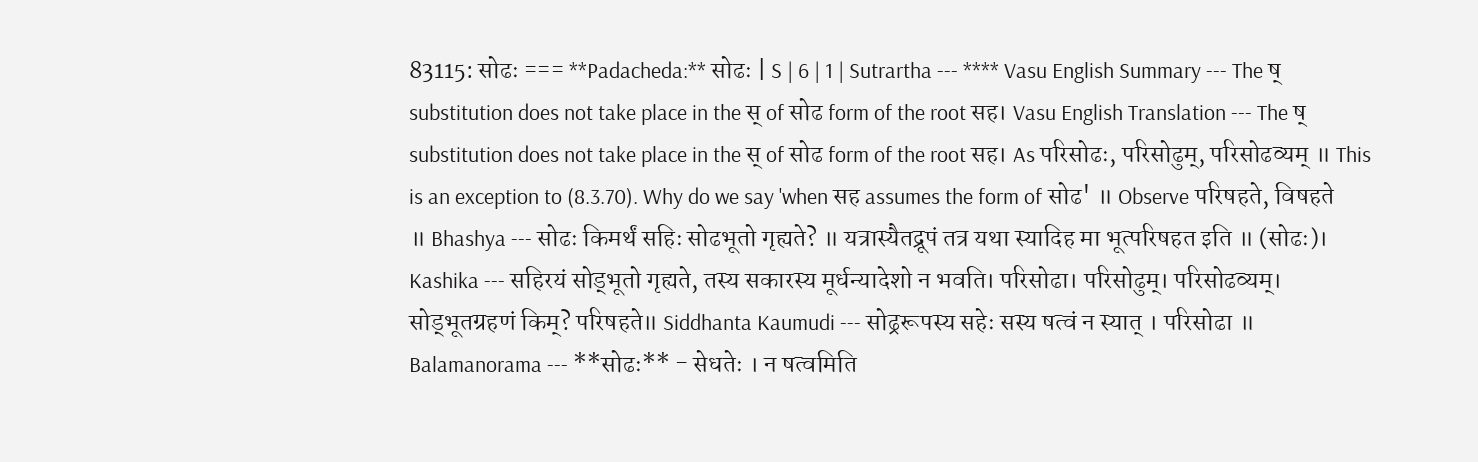83115: सोढः === **Padacheda:** सोढः | S | 6 | 1 | Sutrartha --- **** Vasu English Summary --- The ष् substitution does not take place in the स् of सोढ form of the root सह। Vasu English Translation --- The ष् substitution does not take place in the स् of सोढ form of the root सह। As परिसोढः, परिसोढुम्, परिसोढव्यम् ॥ This is an exception to (8.3.70). Why do we say 'when सह assumes the form of सोढ' ॥ Observe परिषहते, विषहते ॥ Bhashya --- सोढः किमर्थं सहिः सोढभूतो गृह्यते? ॥ यत्रास्यैतद्रूपं तत्र यथा स्यादिह मा भूत्परिषहत इति ॥ (सोढः)। Kashika --- सहिरयं सोड्भूतो गृह्यते, तस्य सकारस्य मूर्धन्यादेशो न भवति। परिसोढा। परिसोढुम्। परिसोढव्यम्। सोड्भूतग्रहणं किम्? परिषहते॥ Siddhanta Kaumudi --- सोढ्ररूपस्य सहेः सस्य षत्वं न स्यात् । परिसोढा ॥ Balamanorama --- **सोढः** - सेधतेः । न षत्वमिति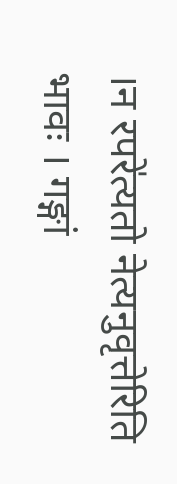।न रपरे॑त्यतो नेत्यनुवृत्तेरिति भावः । गङ्गां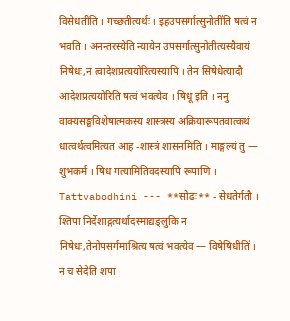विसेधतीति । गच्छतीत्यर्थः । इहउपसर्गात्सुनोती॑ति षत्वं न भवति । अनन्तरस्येति न्यायेन उपसर्गात्सुनोतीत्यस्यैवायं निषेधः,न त्वादेशप्रत्ययोरित्यस्यापि । तेन सिषेधेत्यादौ आदेशप्रत्ययोरिति षत्वं भवत्येव । षिधू इति । ननु वाक्यसङ्घविशेषात्मकस्य शास्त्रस्य अक्रियारूपतवात्कथं धात्वर्थत्वमित्यत आह -शास्त्रं शासनमिति । माङ्गल्यं तु — शुभकर्म । षिध गत्यामितिवदस्यापि रूपाणि । Tattvabodhini --- **सोढः** - सेधतेर्गतौ । श्तिपा निर्देशाद्गत्यर्थादस्माद्यङ्लुकि न निषेधः,तेनोपसर्गमाश्रित्य षत्वं भवत्येव — विषेषिधीति॑ । न च सेदेति शपा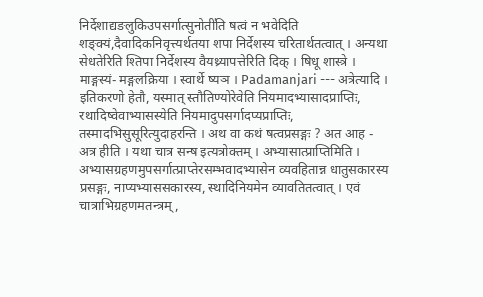निर्देशाद्यङलुकिउपसर्गात्सुनोती॑ति षत्वं न भवेदिति शङ्क्यं,दैवादिकनिवृत्त्यर्थतया शपा निर्देशस्य चरितार्थतत्वात् । अन्यथा सेधतेरिति श्तिपा निर्देशस्य वैयथ्र्यापत्तेरिति दिक् । षिधू शास्त्रे । माङ्गस्यं- मङ्गलक्रिया । स्वार्थे ष्यञ । Padamanjari --- अत्रेत्यादि । इतिकरणो हेतौ, यस्मात् स्तौतिण्योरेवेति नियमादभ्यासादप्राप्तिः, रथादिष्वेवाभ्यासस्येति नियमादुपसर्गादप्यप्राप्तिः, तस्मादभिसुसूरित्युदाहरन्ति । अथ वा कथं षत्वप्रसङ्गः ? अत आह - अत्र हीति । यथा चात्र सन्ष इत्यत्रोक्तम् । अभ्यासात्प्राप्तिमिति । अभ्यासग्रहणमुपसर्गात्प्राप्तेरसम्भवादभ्यासेन व्यवहितान्न धातुसकारस्य प्रसङ्गः, नाप्यभ्याससकारस्य, स्थादिनियमेन व्यावतितत्वात् । एवं चात्राभिग्रहणमतन्त्रम्,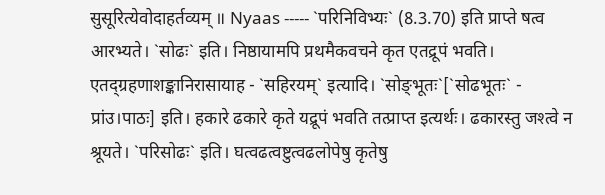सुसूरित्येवोदाहर्तव्यम् ॥ Nyaas ----- `परिनिविभ्यः` (8.3.70) इति प्राप्ते षत्व आरभ्यते। `सोढः` इति। निष्ठायामपि प्रथमैकवचने कृत एतद्रूपं भवति। एतद्ग्रहणाशङ्कानिरासायाह - `सहिरयम्` इत्यादि। `सोङ्भूतः`[`सोढभूतः` - प्रांउ।पाठः] इति। हकारे ढकारे कृते यद्रूपं भवति तत्प्राप्त इत्यर्थः। ढकारस्तु जश्त्वे न श्रूयते। `परिसोढः` इति। घत्वढत्वष्टुत्वढलोपेषु कृतेषु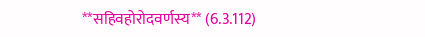**सहिवहोरोदवर्णस्य** (6.3.112)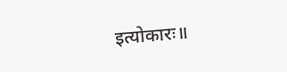इत्योकारः॥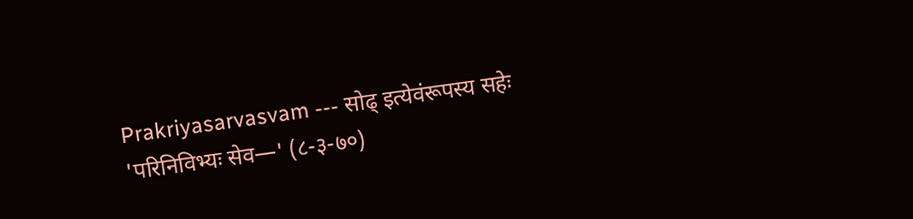Prakriyasarvasvam --- सोढ् इत्येवंरूपस्य सहेः 'परिनिविभ्यः सेव—' (८-३-७०)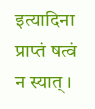इत्यादिना प्राप्तं षत्वं न स्यात् ।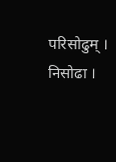परिसोढुम् । निसोढा ।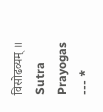विसोढव्यम् ॥ Sutra Prayogas --- *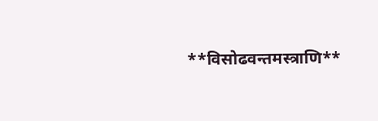**विसोढवन्तमस्त्राणि**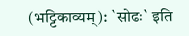(भट्टिकाव्यम्): `सोढः` इति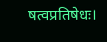षत्वप्रतिषेधः।